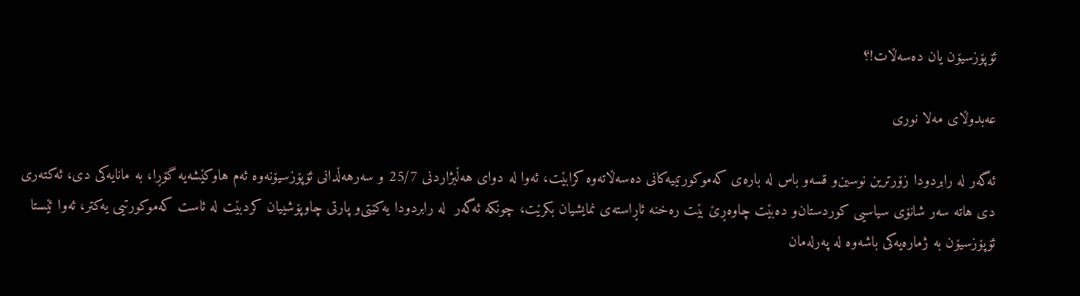ئۆپۆزسیۆن یان ده‌سه‌ڵات!؟

عه‌بدوڵای‌ مه‌لا نوری

ئه‌گه‌ر له‌ رابردودا زۆرترین نوسین‌و قسه‌و باس له‌ باره‌ی‌ كه‌موكورتییه‌كانی‌ ده‌سه‌ڵاته‌وه‌ كرابێت، ئه‌وا له‌ دوای‌ هه‌ڵبژاردنی‌ 25/7 و سه‌رهه‌ڵدانی‌ ئۆپۆزسیۆنه‌وه‌ ئه‌م هاوكێشه‌یه‌ گۆڕا، به‌ مانایه‌كی‌ دی‌، ئه‌كته‌ری‌ دی‌ هاته‌ سه‌ر شانۆی‌ سیاسیی‌ كوردستان‌و ده‌بێت چاوه‌ڕێ‌ بێت ره‌خنه‌ ئاڕاسته‌ی‌ نمایشیان بكرێت، چونكه‌ ئه‌گه‌ر  له‌ رابردودا یه‌كێتی‌‌و پارتی‌ چاوپۆشییان كردبێت له‌ ئاست كه‌موكورتیی‌ یه‌كتر، ئه‌وا ئێستا ئۆپۆزسیۆن به‌ ژماره‌یه‌كی‌ باشه‌وه‌ له‌ په‌رله‌مان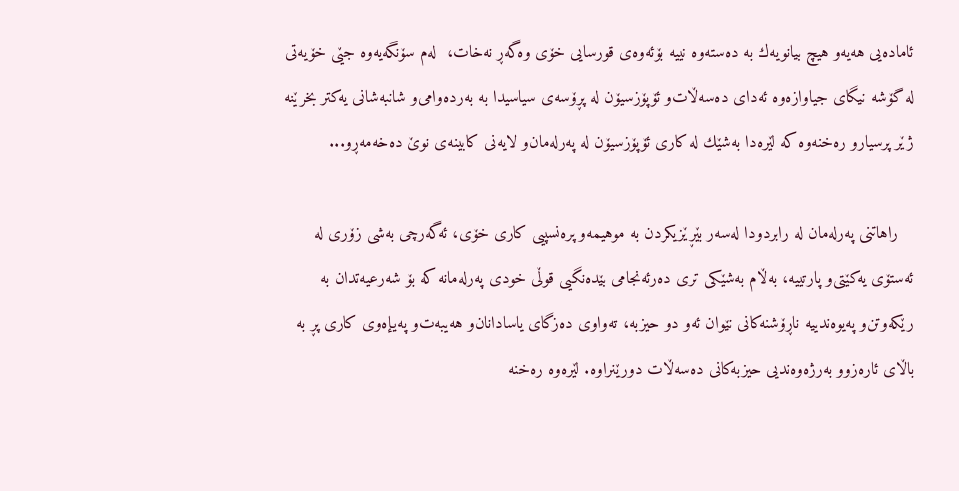ئاماده‌یی‌ هه‌یه‌و هیچ بیانویه‌ك به‌ ده‌سته‌وه‌ نییه‌ بۆئه‌وه‌ی‌ قورسایی‌ خۆی‌ وه‌گه‌ڕ نه‌خات،  له‌م سۆنگه‌یه‌وه‌ جێی‌ خۆیه‌تی‌ له‌ گۆشه‌ نیگای‌ جیاوازه‌وه‌ ئه‌دای‌ ده‌سه‌ڵات‌و ئۆپۆزسیۆن له‌ پڕۆسه‌ی‌ سیاسیدا به‌ به‌رده‌وامی‌‌و شانبه‌شانی‌ یه‌كتر بخرێنه‌ ژێر پرسیارو ره‌خنه‌وه‌ كه‌ لێره‌دا به‌شێك له‌ كاری‌ ئۆپۆزسیۆن له‌ په‌رله‌مان‌و لایه‌نی‌ كابینه‌ی‌ نوێ‌ ده‌خه‌مه‌ڕو...

   راهاتنی‌ په‌رله‌مان له‌ رابردودا له‌سه‌ر بێڕێزیكردن به‌ موهیمه‌و پره‌نسپیی‌ كاری‌ خۆی‌، ئه‌گه‌رچی‌ به‌شی زۆری‌ له‌ ئه‌ستۆی‌ یه‌كێتی‌‌و پارتییه‌، به‌ڵام به‌شێكی‌ تری‌ ده‌رئه‌نجامی‌ بێده‌نگیی‌ قوڵی‌ خودی‌ په‌رله‌مانه‌ كه‌ بۆ شه‌رعیه‌تدان به‌ رێكه‌وتن‌و په‌یوه‌ندییه‌ ناڕۆشنه‌كانی‌ نێوان ئه‌و دو حیزبه‌، ته‌واوی‌ ده‌زگای‌ یاسادانان‌و هه‌یبه‌ت‌و په‌یإه‌وی‌ كاری‌ پڕ به‌ باڵای‌ ئاره‌زو‌و به‌رژه‌وه‌ندیی‌ حیزبه‌كانی‌ ده‌سه‌ڵات دورێنراوه‌. لێره‌وه‌ ره‌خنه‌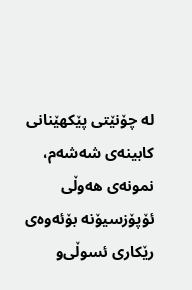له‌ چۆنێتی‌ پێكهێنانی‌ كابینه‌ی‌ شه‌شه‌م، نمونه‌ی‌ هه‌وڵی‌ ئۆپۆزسیۆنه‌ بۆئه‌وه‌ی‌ رێكاری‌ ئسوڵی‌‌و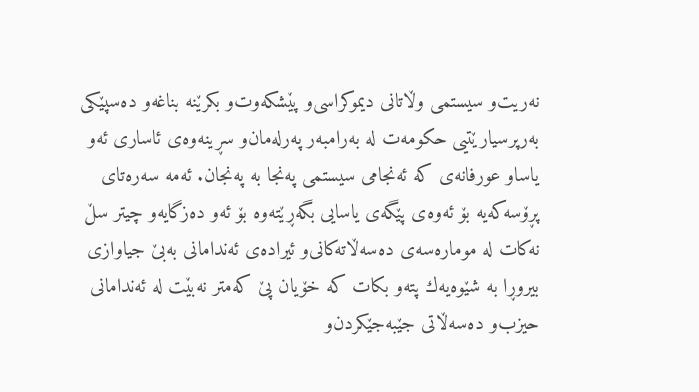نه‌ریت‌و سیستمی‌ وڵاتانی‌ دیموكراسی‌‌و پێشكه‌وت‌و بكرێنه‌ بناغه‌و ده‌سپێكی‌ به‌رپرسیارێتیی‌ حكومه‌ت له‌ به‌رامبه‌ر په‌رله‌مان‌و سڕینه‌وه‌ی‌ ئاساری‌ ئه‌و یاساو عورفانه‌ی‌ كه‌ ئه‌نجامی‌ سیستمی‌ په‌نجا به‌ په‌نجان. ئه‌مه‌ سه‌ره‌تای‌ پڕۆسه‌كه‌یه‌ بۆ ئه‌وه‌ی‌ پێگه‌ی‌ یاسایی‌ بگه‌ڕێته‌وه‌ بۆ ئه‌و ده‌زگایه‌و چیتر سڵ‌ نه‌كات له‌ موماره‌سه‌ی‌ ده‌سه‌ڵاته‌كانی‌‌و ئیراده‌ی‌ ئه‌ندامانی‌ به‌بێ‌ جیاوازی‌ بیروڕا به‌ شێوه‌یه‌ك پته‌و بكات كه‌ خۆیان پێ‌ كه‌متر نه‌بێت له‌ ئه‌ندامانی‌ حیزب‌و ده‌سه‌ڵاتی‌ جێبه‌جێكردن‌و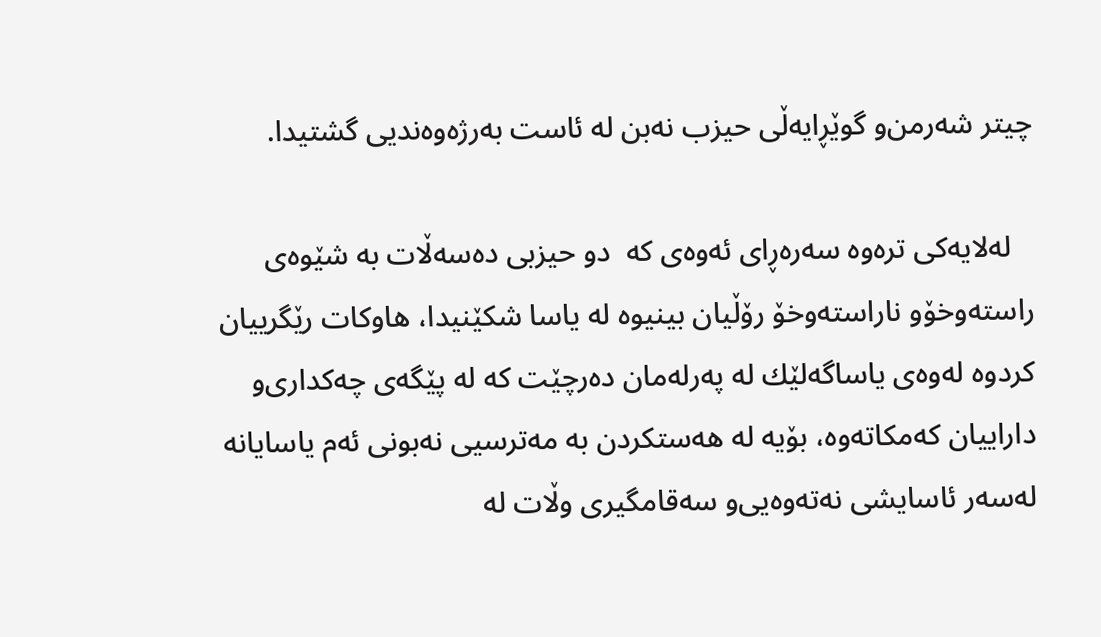چیتر شه‌رمن‌و گوێڕایه‌ڵی‌ حیزب نه‌بن له‌ ئاست به‌رژه‌وه‌ندیی‌ گشتیدا.

   له‌لایه‌كی‌ تره‌وه‌ سه‌ره‌ڕای‌ ئه‌وه‌ی‌ كه‌  دو حیزبی‌ ده‌سه‌ڵات به‌ شێوه‌ی‌ راسته‌وخۆو ناراسته‌وخۆ رۆڵیان بینیوه‌ له‌ یاسا شكێنیدا، هاوكات رێگرییان كردوه‌ له‌وه‌ی‌ یاساگه‌لێك له‌ په‌رله‌مان ده‌رچێت كه‌ له‌ پێگه‌ی‌ چه‌كداری‌و داراییان كه‌مكاته‌وه‌، بۆیه‌ له‌ هه‌ستكردن به‌ مه‌ترسیی نه‌بونی‌ ئه‌م یاسایانه‌ له‌سه‌ر ئاسایشی‌ نه‌ته‌وه‌یی‌‌و سه‌قامگیری‌ وڵات له‌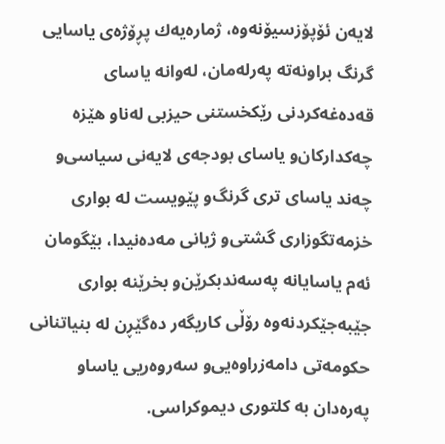لایه‌ن ئۆپۆزسیۆنه‌وه‌، ژماره‌یه‌ك پڕۆژه‌ی‌ یاسایی‌ گرنگ براونه‌ته‌ په‌رله‌مان، له‌وانه‌ یاسای‌ قه‌ده‌غه‌كردنی‌ رێكخستنی‌ حیزبی‌ له‌ناو هێزه‌ چه‌كداركان‌و یاسای‌ بودجه‌ی‌ لایه‌نی‌ سیاسی‌و چه‌ند یاسای‌ تری‌ گرنگ‌و پێویست له‌ بواری‌ خزمه‌تگوزاری‌ گشتی‌‌و ژیانی‌ مه‌ده‌نیدا، بێگومان ئه‌م یاسایانه‌ په‌سه‌ندبكرێن‌و بخرێنه‌ بواری‌ جێبه‌جێكردنه‌وه‌ رۆڵی‌ كاریگه‌ر ده‌گێڕن له‌ بنیاتنانی‌ حكومه‌تی‌ دامه‌زراوه‌یی‌‌و سه‌روه‌ریی‌ یاساو په‌ره‌دان به‌ كلتوری‌ دیموكراسی‌.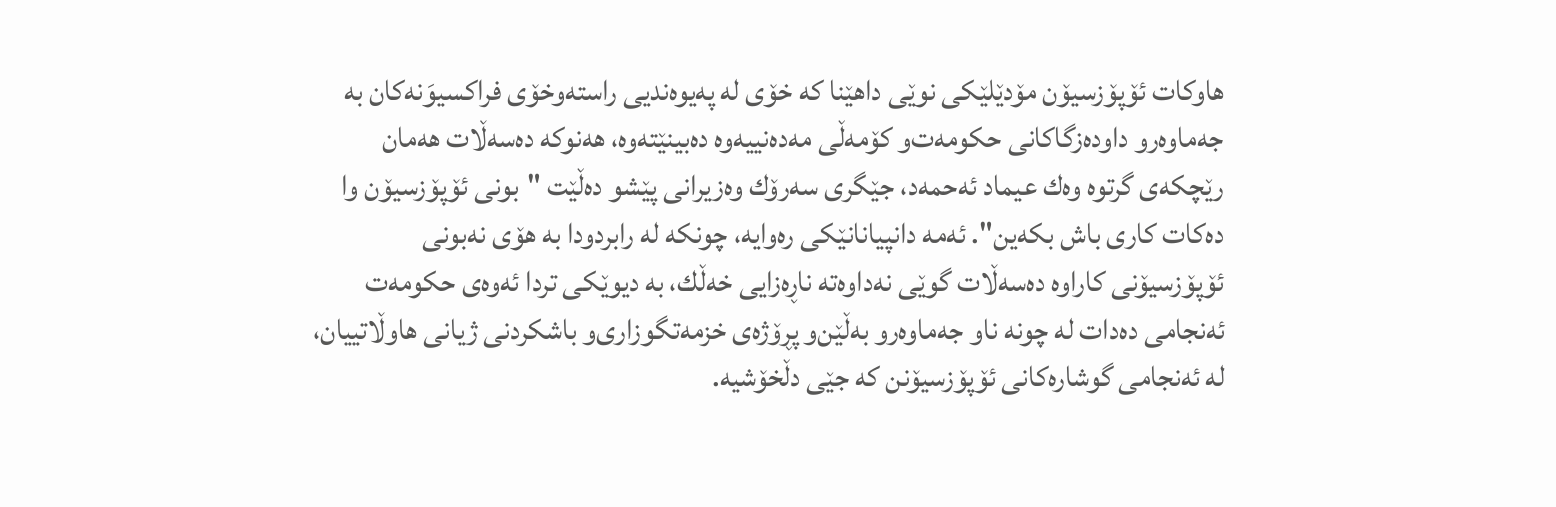هاوكات ئۆپۆزسیۆن مۆدێلێكی‌ نوێی‌ داهێنا كه‌ خۆی‌ له‌ په‌یوه‌ندیی‌ راسته‌وخۆی‌ فراكسیوَنه‌كان به‌ جه‌ماوه‌رو داوده‌زگاكانی‌ حكومه‌ت‌و كۆمه‌ڵی‌ مه‌ده‌نییه‌وه‌ ده‌بینێته‌وه‌، هه‌نوكه‌ ده‌سه‌ڵات هه‌مان رێچكه‌ی‌ گرتوه‌ وه‌ك عیماد ئه‌حمه‌د، جێگری‌ سه‌رۆك وه‌زیرانی‌ پێشو ده‌ڵێت "بونی‌ ئۆپۆزسیۆن وا ده‌كات كاری‌ باش بكه‌ین". ئه‌مه‌ دانپیانانێكی‌ ره‌وایه‌، چونكه‌ له‌ رابردودا به‌ هۆی‌ نه‌بونی‌ ئۆپۆزسیۆنی‌ كاراوه‌ ده‌سه‌ڵات گوێی‌ نه‌داوه‌ته‌ ناڕه‌زایی خه‌ڵك، به‌ دیوێكی‌ تردا ئه‌وه‌ی‌ حكومه‌ت ئه‌نجامی‌ ده‌دات له‌ چونه‌ ناو جه‌ماوه‌رو به‌ڵێن‌و پڕۆژه‌ی‌ خزمه‌تگوزاری‌‌و باشكردنی‌ ژیانی‌ هاوڵاتییان، له‌ ئه‌نجامی‌ گوشاره‌كانی‌ ئۆپۆزسیۆنن كه‌ جێی‌ دڵخۆشیه‌.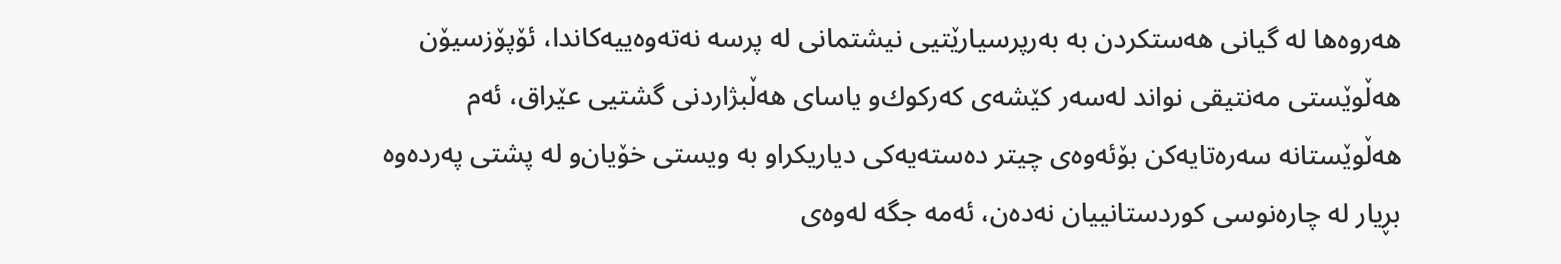هه‌روه‌ها له‌ گیانی‌ هه‌ستكردن به‌ به‌رپرسیارێتیی‌ نیشتمانی‌ له‌ پرسه‌ نه‌ته‌وه‌ییه‌كاندا، ئۆپۆزسیۆن هه‌ڵوێستی‌ مه‌نتیقی‌ نواند له‌سه‌ر كێشه‌ی‌ كه‌ركوك‌و یاسای‌ هه‌ڵبژاردنی‌ گشتیی‌ عێراق، ئه‌م هه‌ڵوێستانه‌ سه‌ره‌تایه‌كن بۆئه‌وه‌ی‌ چیتر ده‌سته‌یه‌كی‌ دیاریكراو به‌ ویستی‌ خۆیان‌و له‌ پشتی‌ په‌رده‌وه‌ بڕیار له‌ چاره‌نوسی‌ كوردستانییان نه‌ده‌ن، ئه‌مه‌ جگه‌ له‌وه‌ی‌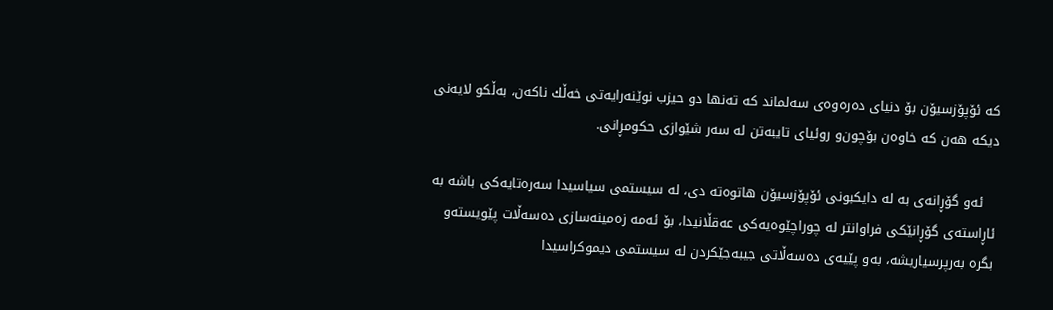كه‌ ئۆپۆزسیۆن بۆ دنیای‌ ده‌ره‌وه‌ی‌ سه‌لماند كه‌ ته‌نها دو حیزب نوێنه‌رایه‌تی‌ خه‌ڵك ناكه‌ن، به‌ڵكو لایه‌نی‌ دیكه‌ هه‌ن كه‌ خاوه‌ن بۆچون‌و روئیای‌ تایبه‌تن له‌ سه‌ر شێوازی‌ حكومڕانی‌.

   ئه‌و گۆڕانه‌ی‌ به‌ له‌ دایكبونی‌ ئۆپۆزسیۆن هاتوه‌ته‌ دی‌، له‌ سیستمی‌ سیاسیدا سه‌ره‌تایه‌كی‌ باشه‌ به‌ ئاڕاسته‌ی‌ گۆڕانێكی‌ فراوانتر له‌ چوراچێوه‌یه‌كی‌ عه‌قڵانیدا، بۆ ئه‌مه‌ زه‌مینه‌سازی‌ ده‌سه‌ڵات پێویسته‌‌و بگره‌ به‌رپرسیاریشه‌، به‌و پێیه‌ی‌ ده‌سه‌ڵاتی‌ جیبه‌جێكردن له‌ سیستمی‌ دیموكراسیدا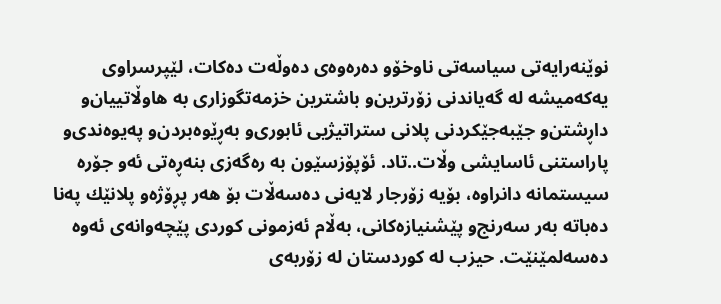نوێنه‌رایه‌تی‌ سیاسه‌تی‌ ناوخۆو ده‌ره‌وه‌ی‌ ده‌وڵه‌ت ده‌كات، لێپرسراوی‌ یه‌كه‌میشه‌ له‌ گه‌یاندنی‌ زۆرترین‌و باشترین خزمه‌تگوزاری‌ به‌ هاوڵاتییان‌و داڕشتن‌و جێبه‌جێكردنی‌ پلانی‌ ستراتیژیی‌ ئابوری‌‌و به‌ڕێوه‌بردن‌و په‌یوه‌ندی‌‌و پاراستنی‌ ئاسایشی‌ وڵات..تاد. ئۆپۆزسێون به‌ ره‌گه‌زی‌ بنه‌ڕه‌تی‌ ئه‌و جۆره‌ سیستمانه‌ دانراوه‌، بۆیه‌ زۆرجار لایه‌نی‌ ده‌سه‌ڵات بۆ هه‌ر پڕۆژه‌و پلانێك په‌نا ده‌باته‌ به‌ر سه‌رنج‌و پێشنیازه‌كانی‌، به‌ڵام ئه‌زمونی‌ كوردی‌ پێچه‌وانه‌ی‌ ئه‌وه‌ ده‌سه‌لمێنێت. حیزب له‌ كوردستان له‌ زۆربه‌ی‌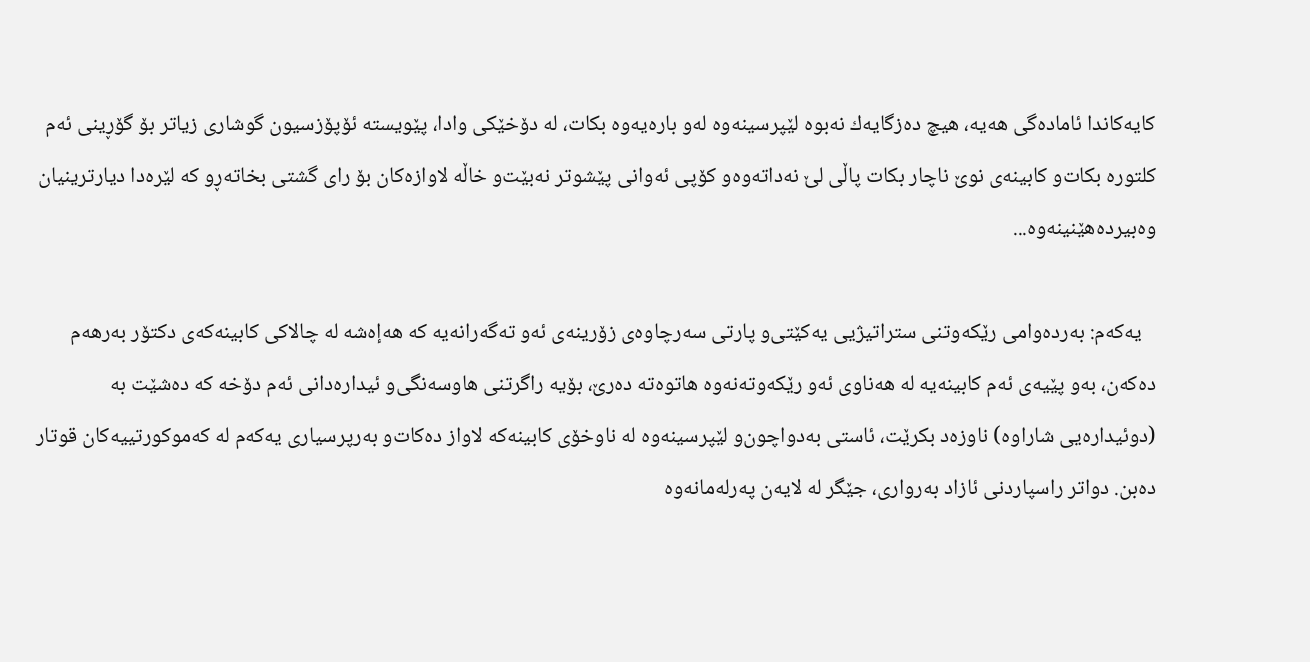كایه‌كاندا ئاماده‌گی‌ هه‌یه‌، هیچ ده‌زگایه‌ك نه‌بوه‌ لێپرسینه‌وه‌ له‌و باره‌یه‌وه‌ بكات، له‌ دۆخێكی‌ وادا، پێویسته‌ ئۆپۆزسیون گوشاری‌ زیاتر بۆ گۆڕینی‌ ئه‌م كلتوره‌ بكات‌و كابینه‌ی‌ نوێ‌ ناچار بكات پاڵی‌ لێ نه‌داته‌وه‌و كۆپی‌ ئه‌وانی‌ پێشوتر نه‌بێت‌و خاڵه‌ لاوازه‌كان بۆ رای‌ گشتی‌ بخاته‌ڕو كه‌ لێره‌دا دیارترینیان وه‌بیرده‌هێنینه‌وه‌...

   یه‌كه‌م: به‌رده‌وامی‌ رێكه‌وتنی‌ ستراتیژیی‌ یه‌كێتی‌‌و پارتی سه‌رچاوه‌ی‌ زۆرینه‌ی‌ ئه‌و ته‌گه‌رانه‌یه‌ كه‌ هه‌إه‌شه‌ له‌ چالاكی‌ كابینه‌كه‌ی‌ دكتۆر به‌رهه‌م ده‌كه‌ن، به‌و پێیه‌ی‌ ئه‌م كابینه‌یه‌ له‌ هه‌ناوی‌ ئه‌و رێكه‌وته‌نه‌وه‌ هاتوه‌ته‌ ده‌رێ‌، بۆیه‌ راگرتنی‌ هاوسه‌نگی‌‌و ئیداره‌دانی‌ ئه‌م دۆخه‌ كه‌ ده‌شێت به‌ (دوئیداره‌یی‌ شاراوه‌) ناوزه‌د بكرێت، ئاستی‌ به‌دواچون‌و لێپرسینه‌وه‌ له‌ ناوخۆی‌ كابینه‌كه‌ لاواز ده‌كات‌و به‌رپرسیاری‌ یه‌كه‌م له‌ كه‌موكورتییه‌كان قوتار ده‌بن. دواتر راسپاردنی‌ ئازاد به‌رواری‌، جێگر له‌ لایه‌ن په‌رله‌مانه‌وه‌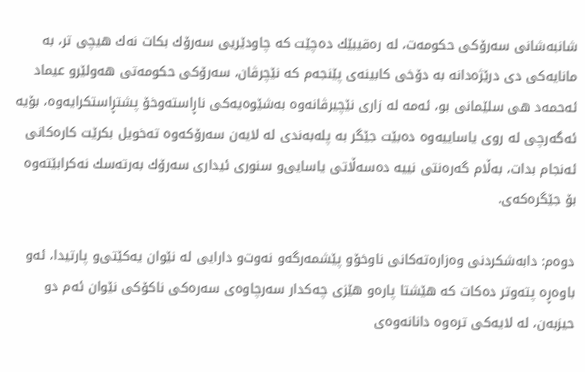شانبه‌شانی‌ سه‌رۆكی‌ حكومه‌ت، له‌ ره‌قیبێك ده‌چێت كه‌ چاودێریی‌ سه‌رۆك بكات نه‌ك هیچی‌ تر، به‌ مانایه‌كی‌ دی‌ درێژه‌دانه‌ به‌ دۆخی‌ كابینه‌ی‌ پێنجه‌م كه‌ نێچرڤان، سه‌رۆكی‌ حكومه‌تی‌ هه‌ولێرو عیماد ئه‌حمه‌د هی‌ سلێمانی‌ بو، ئه‌مه‌ له‌ زاری‌ نێچیرڤانه‌وه‌ به‌شێوه‌یه‌كی‌ ناڕاسته‌وخۆ پشتڕاستكرایه‌وه‌، بۆیه‌ ئه‌گه‌رچی‌ له‌ روی‌ یاساییه‌وه‌ ده‌بێت جێگر به‌ پله‌به‌ندی له‌ لایه‌ن سه‌رۆكه‌وه‌ ته‌خویل بكرێت كاره‌كانی‌ ئه‌نجام بدات، به‌ڵام گه‌ره‌نتی‌ نییه‌ ده‌سه‌ڵاتی‌ یاسایی‌‌و سنوری‌ ئیداری‌ سه‌رۆك به‌رته‌سك نه‌كرابێته‌وه‌ بۆ جێگره‌كه‌ی.

دوه‌م: دابه‌شكردنی‌ وه‌زاره‌ته‌كانی‌ ناوخۆو پێشمه‌رگه‌و نه‌وت‌و دارایی‌ له‌ نێوان یه‌كێتی‌‌و پارتیدا، ئه‌و باوه‌ڕه‌ پته‌وتر ده‌كات كه‌ هێشتا پاره‌و هێزی‌ چه‌كدار سه‌رچاوه‌ی‌ سه‌ره‌كی‌ ناكۆكی‌ نێوان ئه‌م دو حیزبه‌ن، له‌ لایه‌كی‌ تره‌وه‌ دانانه‌وه‌ی‌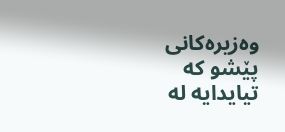وه‌زیره‌كانی‌ پێشو كه‌ تیایدایه‌ له‌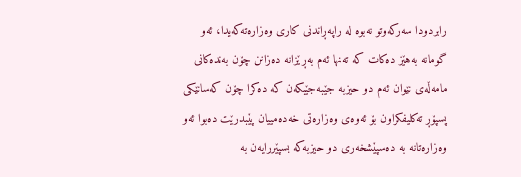رابردودا سه‌ركه‌وتو نه‌بوه‌ له‌ راپه‌ڕاندنی‌ كاری‌ وه‌زاره‌ته‌كه‌یدا، ئه‌و گومانه‌ به‌هێز ده‌كات كه‌ ته‌نها ئه‌م به‌ڕێزانه‌ ده‌زانن چۆن به‌نده‌كانی‌ مامه‌ڵه‌ی نێوان ئه‌م دو حیزبه‌ جێبه‌جێبكه‌ن كه‌ ده‌كرا چۆن كه‌سانێكی‌ پسپۆڕ ته‌كلیفكراون بۆ ئه‌وه‌ی‌ وه‌زاره‌تی‌ خه‌ده‌مییان پێبدرێت ده‌بوا ئه‌و وه‌زاره‌تانه‌ به‌ ده‌سپێشخه‌ری‌ دو حیزبه‌كه‌ بسپێررایه‌ن به‌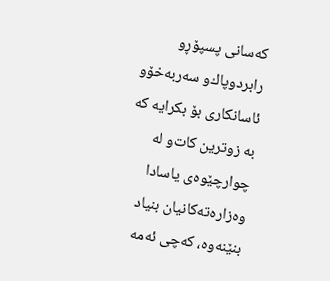كه‌سانی‌ پسپۆڕو رابردوپاك‌و سه‌ربه‌خۆو ئاسانكاری بۆ بكرایه‌ كه‌ به‌ زوترین كات‌و له‌ چوارچێوه‌ی‌ یاسادا وه‌زاره‌ته‌كانیان بنیاد بنێنه‌وه‌، كه‌چی‌ ئه‌مه‌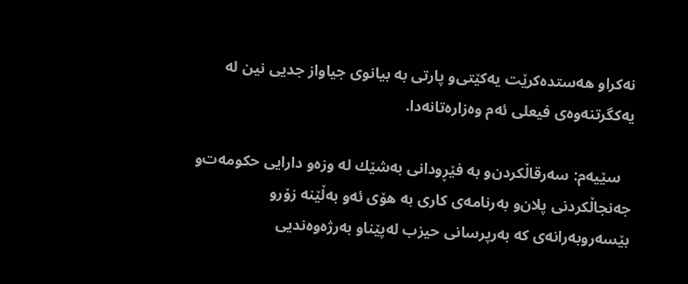نه‌كراو هه‌ستده‌كرێت یه‌كێتی‌‌و پارتی‌ به‌ بیانوی‌ جیاواز جدیی‌ نین له‌ یه‌كگرتنه‌وه‌ی‌ فیعلی‌ ئه‌م وه‌زاره‌تانه‌دا.

   سێیه‌م: سه‌رقاڵكردن‌و به‌ فێڕودانی‌ به‌شێك له‌ وزه‌و دارایی‌ حكومه‌ت‌و جه‌نجاڵكردنی‌ پلان‌و به‌رنامه‌ی‌ كاری‌ به‌ هۆی‌ ئه‌و به‌ڵێنه‌ زۆرو بێسه‌روبه‌رانه‌ی‌ كه‌ به‌رپرسانی‌ حیزب له‌پێناو به‌رژه‌وه‌ندیی‌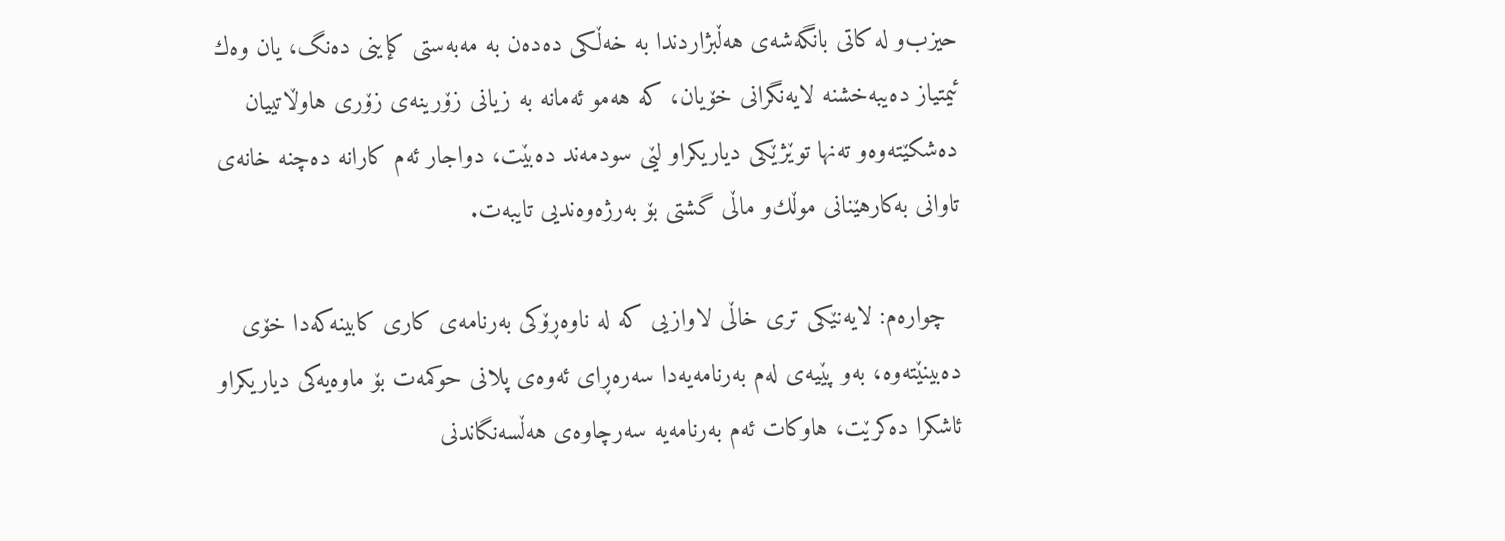حیزب‌و له‌ كاتی‌ بانگه‌شه‌ی‌ هه‌ڵبژاردندا به‌ خه‌ڵكی ده‌ده‌ن به‌ مه‌به‌ستی‌ كإینی‌ ده‌نگ، یان وه‌ك ئیمتیاز ده‌یبه‌خشنه‌ لایه‌نگرانی‌ خۆیان، كه‌ هه‌مو ئه‌مانه‌ به‌ زیانی‌ زۆرینه‌ی‌ زۆری‌ هاوڵاتییان ده‌شكێته‌وه‌و ته‌نها توێژێكی‌ دیاریكراو لێی‌ سودمه‌ند ده‌بێت، دواجار ئه‌م كارانه‌ ده‌چنه‌ خانه‌ی‌ تاوانی‌ به‌كارهێنانی‌ موڵك‌و ماڵی‌ گشتی‌ بۆ به‌رژه‌وه‌ندیی‌ تایبه‌ت.

  چواره‌م: لایه‌نێكی‌ تری‌ خاڵی‌ لاوازیی‌ كه‌ له‌ ناوه‌ڕۆكی‌ به‌رنامه‌ی‌ كاری‌ كابینه‌كه‌دا خۆی‌ ده‌بینێته‌وه‌، به‌و پێیه‌ی‌ له‌م به‌رنامه‌یه‌دا سه‌ره‌ڕای‌ ئه‌وه‌ی‌ پلانی‌ حوكمه‌ت بۆ ماوه‌یه‌كی‌ دیاریكراو ئاشكرا ده‌كرێت، هاوكات ئه‌م به‌رنامه‌یه‌ سه‌رچاوه‌ی‌ هه‌ڵسه‌نگاندنی‌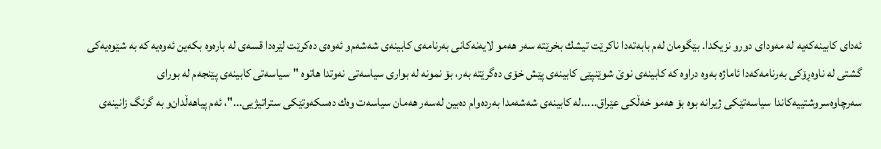ئه‌دای‌ كابینه‌كه‌یه‌ له‌ مه‌ودای‌ دورو نزیكدا. بێگومان له‌م بابه‌ته‌دا ناكرێت تیشك بخرێته‌ سه‌ر هه‌مو لایه‌نه‌كانی‌ به‌رنامه‌ی‌ كابینه‌ی‌ شه‌شه‌م‌و ئه‌وه‌ی‌ ده‌كرێت لێره‌دا قسه‌ی‌ له‌ باره‌وه‌ بكه‌ین ئه‌وه‌یه‌ كه‌ به‌ شێوه‌یه‌كی‌ گشتی‌ له‌ ناوه‌ڕۆكی‌ به‌رنامه‌كه‌دا ئاماژه‌ به‌وه‌ دراوه‌ كه‌ كابینه‌ی نوێ‌ شوێنپێی‌ كابینه‌ی‌ پێش خۆی‌ ده‌گرێته‌ به‌ر، بۆ نمونه‌ له‌ بواری‌ سیاسه‌تی‌ نه‌وتدا هاتوه‌ "سیاسه‌تی‌ كابینه‌ی‌ پێنجه‌م له‌ بورای‌ سه‌رچاوه‌سروشتییه‌كاندا سیاسه‌تێكی‌ ژیرانه‌ بوه‌ بۆ هه‌مو خه‌ڵكی‌ عێراق.....له‌ كابینه‌ی‌ شه‌شه‌مدا به‌رده‌وام ده‌بین له‌سه‌ر هه‌مان سیاسه‌ت وه‌ك ده‌سكه‌وتێكی‌ ستراتیژیی‌..."، ئه‌م پیاهه‌ڵدان‌و به‌ گرنگ زانینه‌ی‌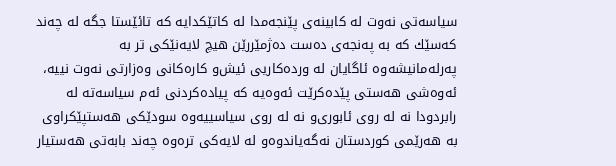سیاسه‌تی‌ نه‌وت له‌ كابینه‌ی‌ پێنجه‌مدا له‌ كاتێكدایه‌ كه‌ تائێستا جگه‌ له‌ چه‌ند كه‌سێك كه‌ به‌ په‌نجه‌ی‌ ده‌ست ده‌ژمێررێن هیچ لایه‌نێكی‌ تر به‌ په‌رله‌مانیشه‌وه‌ ئاگایان له‌ ورده‌كاریی‌ ئیش‌و كاره‌كانی‌ وه‌زارتی‌ نه‌وت نییه‌، ئه‌وه‌شی‌ هه‌ستی پێده‌كرێت ئه‌وه‌یه‌ كه‌ پیاده‌كردنی‌ ئه‌م سیاسه‌ته‌ له‌ رابردودا نه‌ له‌ روی‌ ئابوری‌‌و نه‌ له‌ روی‌ سیاسییه‌وه‌ سودێكی‌ هه‌ستپێكراوی‌ به‌ هه‌رێمی‌ كوردستان نه‌گه‌یاندوه‌‌و له‌ لایه‌كی‌ تره‌وه‌ چه‌ند بابه‌تی‌ هه‌ستیار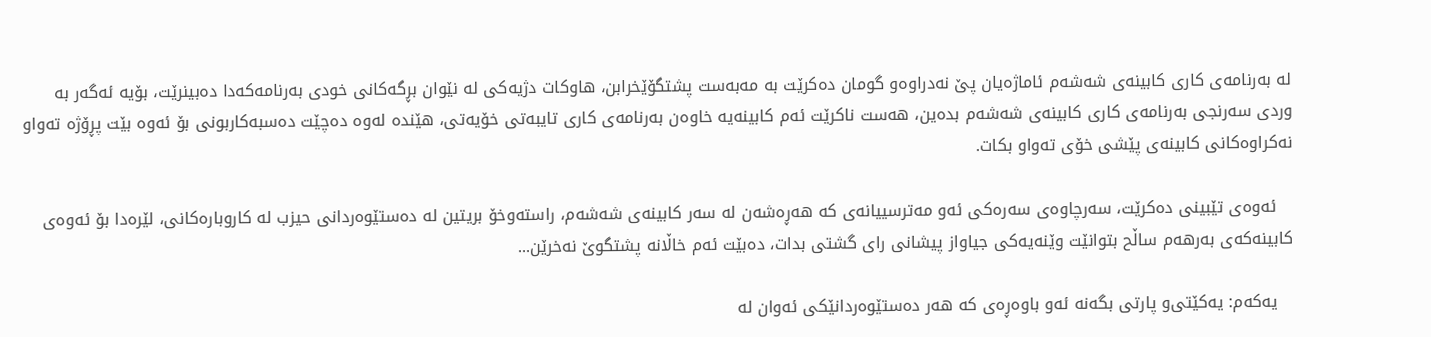له‌ به‌رنامه‌ی‌ كاری‌ كابینه‌ی‌ شه‌شه‌م ئاماژه‌یان پێ‌ نه‌دراوه‌و گومان ده‌كرێت به‌ مه‌به‌ست پشتگۆێخرابن، هاوكات دژیه‌كی‌ له‌ نێوان بڕگه‌كانی‌ خودی‌ به‌رنامه‌كه‌دا ده‌بینرێت، بۆیه‌ ئه‌گه‌ر به‌ وردی‌ سه‌رنجی‌ به‌رنامه‌ی‌ كاری‌ كابینه‌ی‌ شه‌شه‌م بده‌ین، هه‌ست ناكرێت ئه‌م كابینه‌یه‌ خاوه‌ن به‌رنامه‌ی‌ كاری‌ تایبه‌تی‌ خۆیه‌تی‌، هێنده‌ له‌وه‌ ده‌چێت ده‌سبه‌كاربونی‌ بۆ ئه‌وه‌ بێت پڕۆژه‌ ته‌واو نه‌كراوه‌كانی‌ كابینه‌ی‌ پێشی‌ خۆی‌ ته‌واو بكات.

   ئه‌وه‌ی‌ تێبینی‌ ده‌كرێت، سه‌رچاوه‌ی‌ سه‌ره‌كی‌ ئه‌و مه‌ترسییانه‌ی‌ كه‌ هه‌ڕه‌شه‌ن له‌ سه‌ر كابینه‌ی‌ شه‌شه‌م، راسته‌وخۆ بریتین له‌ ده‌ستێوه‌ردانی‌ حیزب له‌ كاروباره‌كانی‌، لێره‌دا بۆ ئه‌وه‌ی‌ كابینه‌كه‌ی‌ به‌رهه‌م ساڵح بتوانێت وێنه‌یه‌كی‌ جیاواز پیشانی‌ رای‌ گشتی‌ بدات، ده‌بێت ئه‌م خاڵانه‌ پشتگوێ‌ نه‌خرێن...

   یه‌كه‌م: یه‌كێتی‌‌و پارتی‌ بگه‌نه‌ ئه‌و باوه‌ڕه‌ی‌ كه‌ هه‌ر ده‌ستێوه‌ردانێكی‌ ئه‌وان له‌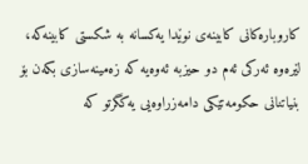كاروباره‌كانی‌ كابینه‌ی‌ نوێدا یه‌كسانه‌ به‌ شكستی‌ كابینه‌كه‌، لێره‌وه‌ ئه‌ركی‌ ئه‌م دو حیزبه‌ ئه‌وه‌یه‌ كه‌ زه‌مینه‌سازی‌ بكه‌ن بۆ بنیاتنانی‌ حكومه‌تێكی‌ دامه‌زراوه‌یی‌ یه‌كگرتو كه‌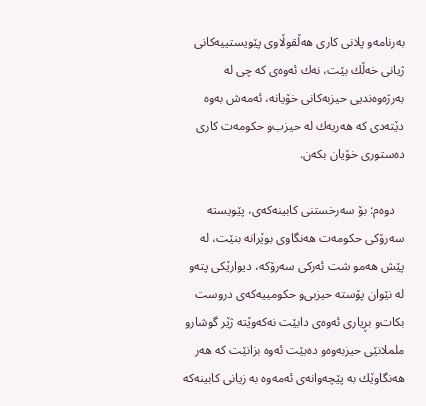به‌رنامه‌و پلانی‌ كاری‌ هه‌ڵقوڵاوی‌ پێویستییه‌كانی‌ ژیانی‌ خه‌ڵك بێت، نه‌ك ئه‌وه‌ی‌ كه‌ چی‌ له‌ به‌رژه‌وه‌ندیی‌ حیزبه‌كانی‌ خۆیانه‌، ئه‌مه‌ش به‌وه‌ دێته‌دی‌ كه‌ هه‌ریه‌ك له‌ حیزب‌و حكومه‌ت كاری‌ ده‌ستوری‌ خۆیان بكه‌ن.

   دوه‌م: بۆ سه‌رخستنی‌ كابینه‌كه‌ی‌، پێویسته‌ سه‌رۆكی‌ حكومه‌ت هه‌نگاوی‌ بوێرانه‌ بنێت، له‌ پێش هه‌مو شت ئه‌ركی‌ سه‌رۆكه‌، دیوارێكی‌ پته‌و له‌ نێوان پۆسته‌ حیزبی‌و حكومییه‌كه‌ی دروست بكات‌و بڕیاری‌ ئه‌وه‌ی‌ دابێت نه‌كه‌وێته‌ ژێر گوشارو ململانێی‌ حیزبه‌وه‌‌و ده‌بێت ئه‌وه‌ بزانێت كه‌ هه‌ر هه‌نگاوێك به‌ پێچه‌وانه‌ی‌ ئه‌مه‌وه‌ به‌ زیانی‌ كابینه‌كه‌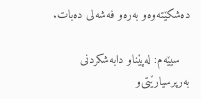ده‌شكێته‌وه‌و به‌ره‌و فه‌شه‌لی‌ ده‌بات.

   سیێه‌م: له‌پێناو دابه‌شكردنی‌ به‌رپرسیارێتی‌‌و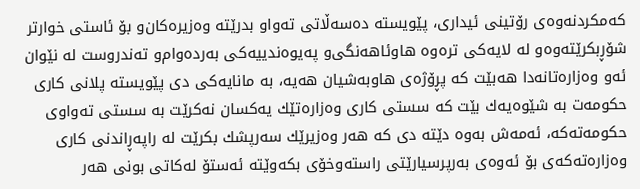كه‌مكردنه‌وه‌ی‌ رۆتینی‌ ئیداری‌، پێویسته‌ ده‌سه‌ڵاتی‌ ته‌واو بدرێته‌ وه‌زیره‌كان‌و بۆ ئاستی‌ خوارتر شۆڕبكرێته‌وه‌و له‌ لایه‌كی‌ تره‌وه‌ هاوئاهه‌نگی‌‌و په‌یوه‌ندییه‌كی‌ به‌رده‌وام‌و ته‌ندروست له‌ نێوان ئه‌و وه‌زاره‌تانه‌دا هه‌بێت كه‌ پڕۆژه‌ی‌ هاوبه‌شیان هه‌یه‌، به‌ مانایه‌كی‌ دی‌ پێویسته‌ پلانی‌ كاری‌ حكومه‌ت به‌ شێوه‌یه‌ك بێت كه‌ سستی‌ كاری‌ وه‌زاره‌تێك یه‌كسان نه‌كرێت به‌ سستی‌ ته‌واوی‌ حكومه‌ته‌كه‌، ئه‌مه‌ش به‌وه‌ دێته‌ دی‌ كه‌ هه‌ر وه‌زیرێك سه‌رپشك بكرێت له‌ راپه‌ڕاندنی‌ كاری‌ وه‌زاره‌ته‌كه‌ی‌ بۆ ئه‌وه‌ی‌ به‌رپرسیارێتی‌ راسته‌وخۆی‌ بكه‌وێته‌ ئه‌ستۆ له‌كاتی‌ بونی‌ هه‌ر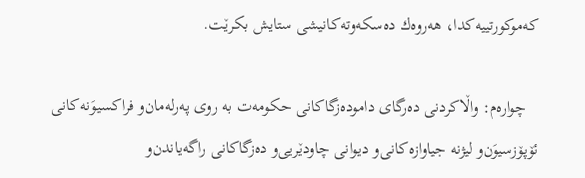كه‌موكورتییه‌كدا، هه‌روه‌ك ده‌سكه‌وته‌كانیشی‌ ستایش بكرێت.

   چواره‌م: واڵاكردنی‌ ده‌رگای‌ داموده‌زگاكانی‌ حكومه‌ت به‌ روی‌ په‌رله‌مان‌و فراكسیوَنه‌كانی‌ ئۆپۆزسیوَن‌و لیژنه‌ جیاوازه‌كانی‌‌و دیوانی‌ چاودێریی‌‌و ده‌زگاكانی‌ راگه‌یاندن‌و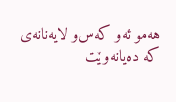هه‌مو ئه‌و كه‌س‌و لایه‌نانه‌ی‌ كه‌ ده‌یانه‌وێت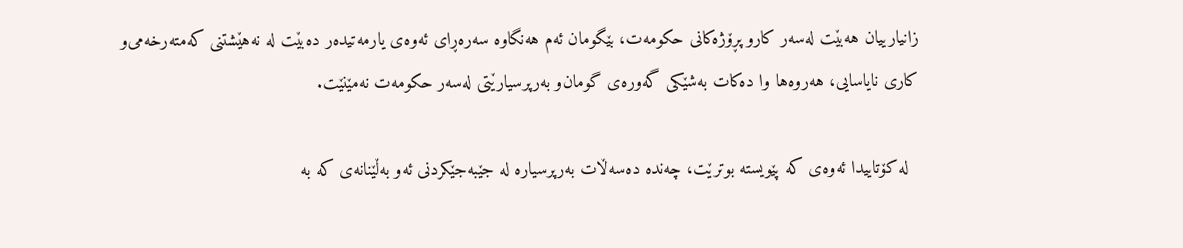زانیارییان هه‌بێت له‌سه‌ر كارو پڕۆژه‌كانی‌ حكومه‌ت، بێگومان ئه‌م هه‌نگاوه‌ سه‌ره‌ڕای‌ ئه‌وه‌ی‌ یارمه‌تیده‌ر ده‌بێت له‌ نه‌هێشتنی‌ كه‌مته‌رخه‌می‌‌و كاری‌ نایاسایی‌، هه‌روه‌ها وا ده‌كات به‌شێكی‌ گه‌وره‌ی‌ گومان‌و به‌رپرسیارێتی‌ له‌سه‌ر حكومه‌ت نه‌مێنێت.

  له‌ كۆتاییدا ئه‌وه‌ی‌ كه‌ پێویسته‌ بوترێت، چه‌نده‌ ده‌سه‌ڵات به‌رپرسیاره‌ له‌ جێبه‌جێكردنی‌ ئه‌و به‌ڵێنانه‌ی‌ كه‌ به‌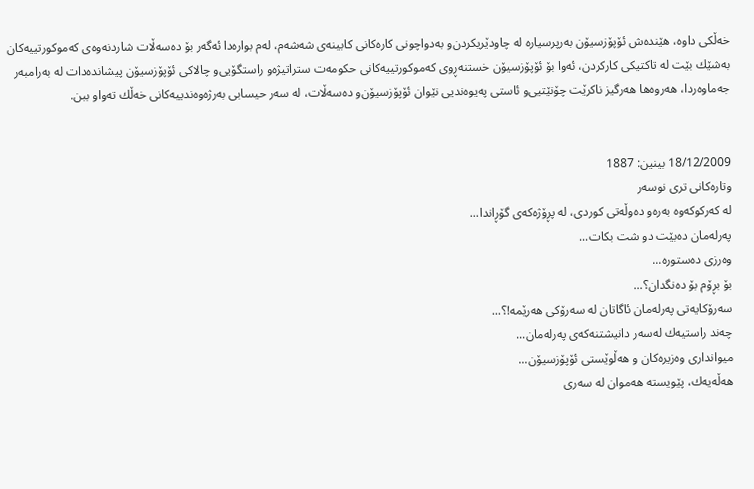خه‌ڵكی‌ داوه‌، هێنده‌ش ئۆپۆزسیۆن به‌رپرسیاره‌ له‌ چاودێریكردن‌و به‌دواچونی‌ كاره‌كانی‌ كابینه‌ی‌ شه‌شه‌م، له‌م بواره‌دا ئه‌گه‌ر بۆ ده‌سه‌ڵات شاردنه‌وه‌ی‌ كه‌موكورتییه‌كان به‌شێك بێت له‌ تاكتیكی‌ كاركردن، ئه‌وا بۆ ئۆپۆزسیۆن خستنه‌ڕوی‌ كه‌موكورتییه‌كانی‌ حكومه‌ت ستراتیژه‌و راستگۆیی‌‌و چالاكی‌ ئۆپۆزسیۆن پیشانده‌دات له‌ به‌رامبه‌ر جه‌ماوه‌ردا، هه‌روه‌ها هه‌رگیز ناكرێت چۆنێتیی‌‌و ئاستی‌ په‌یوه‌ندیی‌ نێوان ئۆپۆزسیۆن‌و ده‌سه‌ڵات، له‌ سه‌ر حیسابی‌ به‌رژه‌وه‌ندییه‌كانی‌ خه‌ڵك ته‌واو ببن.


18/12/2009 بینین: 1887
وتاره‌کانی تری نوسه‌ر
له‌ كه‌ركوكه‌وه‌ به‌ره‌و ده‌وڵه‌تی‌ كوردی‌، لە پڕۆژەکەی گۆڕاندا...
پەرلەمان دەبێت دو شت بکات...
وه‌رزی‌ ده‌ستوره‌...
بۆ بڕۆم بۆ ده‌نگدان؟...
سه‌رۆكایه‌تی‌ په‌رله‌مان ئاگاتان له‌ سه‌رۆكی‌ هه‌رێمه‌!؟...
چه‌ند راستیه‌ك له‌سه‌ر دانیشتنه‌كه‌ی‌ په‌رله‌مان...
میوانداری‌ وه‌زیره‌كان و هه‌ڵوێستی‌ ئۆپۆزسیۆن...
هه‌ڵه‌یه‌ك، پێویسته‌ هه‌موان له‌ سه‌ری‌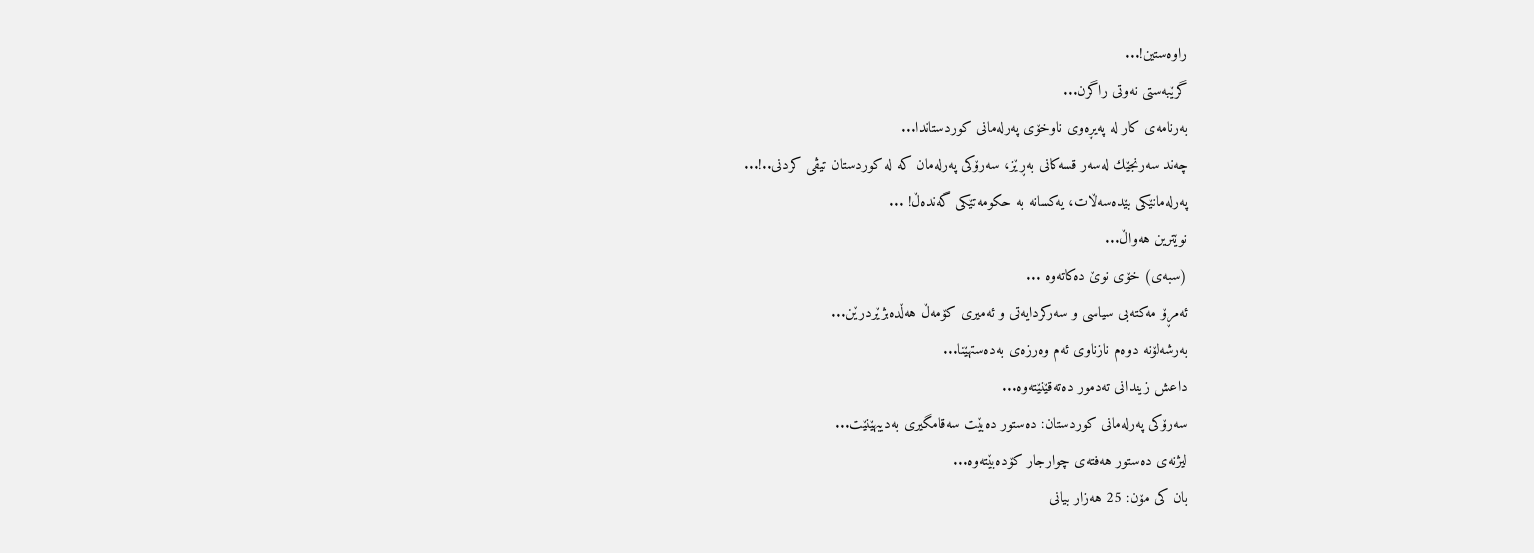راوه‌ستین!...
گرێبه‌ستی‌ نه‌وتی‌ راگرن...
به‌رنامه‌ی‌ كار له‌ په‌یڕه‌وی‌ ناوخۆی‌ په‌رله‌مانی‌ كوردستاندا...
چه‌ند سه‌رنجێك له‌سه‌ر قسه‌كانی‌ به‌ڕێز، سه‌رۆكی‌ په‌رله‌مان كه‌ له‌ كوردستان تیڤی‌ كردنی‌..!...
په‌رله‌مانێكی‌ بێده‌سه‌ڵات، یه‌كسانه‌ به‌ حكومه‌تێكی‌ گه‌نده‌ڵ‌! ...
نوێترین هه‌واڵ...
(سبەى) خۆى نوێ دەکاتەوە ...
ئه‌مڕۆ مه‌كته‌بی‌ سیاسی‌ و سه‌ركردایه‌تی‌ و ئه‌میری‌ كۆمه‌ڵ هەڵدەبژێردرێن...
به‌رشه‌لۆنه‌ دوه‌م نازناوی ئه‌م وه‌رزه‌ی به‌ده‌ستهێنا...
داعش زیندانی تەدمور دەتەقێنێتەوە...
سەرۆكی پەرلەمانی كوردستان: دەستور دەبێت سەقامگیری بەدیبهێنێت...
لیژنەی دەستور هەفتەی چوارجار كۆدەبێتەوە...
بان كی مۆن: 25 هەزار بیانی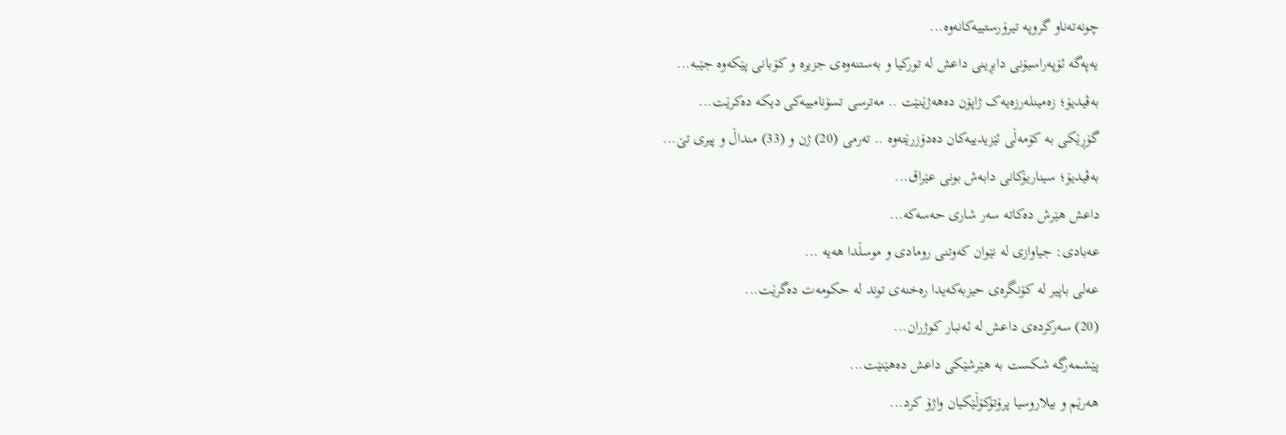چونەتەناو گروپە تیرۆرستییەكانەوە...
یەپەگە ئۆپەراسیۆنی دابڕینی داعش لە تورکیا و بەستنەوەی جزیرە و کۆبانی پێکەوە جێبە...
بەڤیدیۆ؛ زەمینلەرزەیەک ژاپۆن دەهەژێنێت .. مەترسی تسۆنامییەکی دیکە دەکرێت...
گۆڕێکی بە کۆمەڵی ئێزیدییەکان دەدۆزرێتەوە .. تەرمی (20) ژن و (33) منداڵ و پیری تێ...
بەڤیدیۆ؛ سیناریۆکانی دابەش بونی عێراق...
داعش هێرش دەکاتە سەر شاری حەسەکە...
عه‌بادی: جیاوازی له‌ نێوان کەوتنی رومادی و موسڵدا هه‌یه‌ ...
عەلی باپیر لە کۆنگرەی حیزبەکەیدا رەخنەی توند لە حکومەت دەگرێت...
(20) سه‌ركرده‌ی داعش لە ئەنبار کوژران...
پێشمەرگە شكست بە هێرشێكی داعش دەهێنێت...
هەرێم و بیلاروسیا پرۆتۆکۆڵێکیان واژۆ کرد...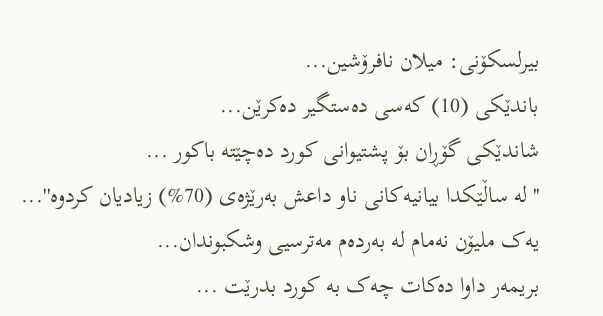بیرلسكۆنی: میلان نافرۆشین...
باندێکی (10) کەسى دەستگیر دەکرێن...
شاندێکى گۆڕان بۆ پشتیوانی کورد دەچێتە باکور ...
''لە ساڵێکدا بیانیه‌كانی ناو داعش بەرێژەى (70%) زیادیان کردوە''...
یەک ملیۆن نەمام لە بەردەم مەترسیی وشکبوندان...
بریمه‌ر داوا دەکات چەک بە کورد بدرێت ...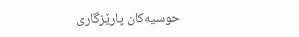حوسیەکان پارێزگارى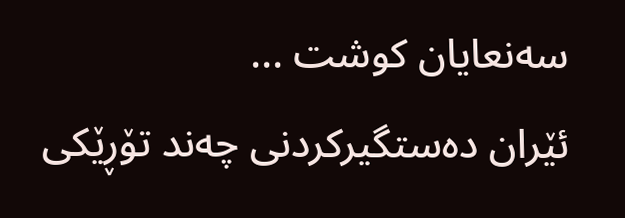سەنعایان کوشت ...
ئێران دەستگیرکردنى چه‌ند تۆڕێكی‌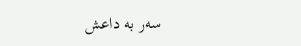سه‌ر به‌ داعش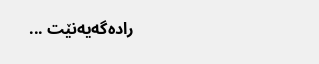رادەگەیەنێت ...